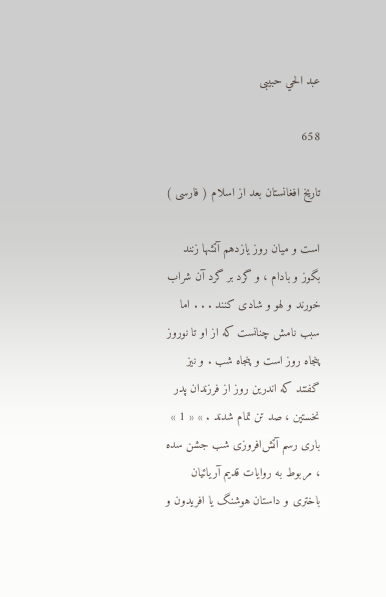عبد الحي حبيبى

658

تاريخ افغانستان بعد از اسلام ( فارسى )

است و ميان روز يازدهم آتشها زنند بگوز و بادام ، و گرد بر گرد آن شراب خورند و لهو و شادى كنند . . . اما سبب نامش چنانست كه از او تا نوروز پنجاه روز است و پنجاه شب . و نيز گفتند كه اندرين روز از فرزندان پدر نخستين ، صد تن تمام شدند . » « 1 » بارى رسم آتش‌افروزى شب جشن سده ، مربوط به روايات قديم آريائيان باخترى و داستان هوشنگ يا افريدون و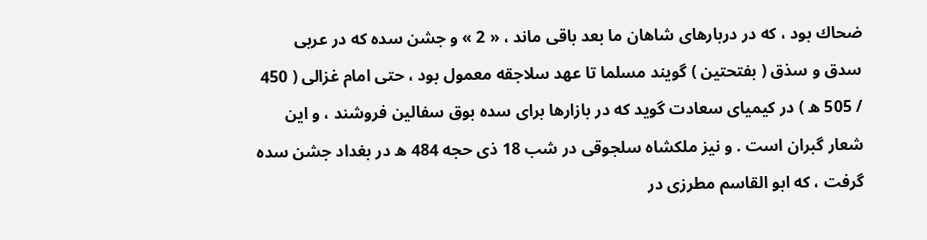ضحاك بود ، كه در دربارهاى شاهان ما بعد باقى ماند ، « 2 » و جشن سده كه در عربى سدق و سذق ( بفتحتين ) گويند مسلما تا عهد سلاجقه معمول بود ، حتى امام غزالى ( 450 / 505 ه ) در كيمياى سعادت گويد كه در بازارها براى سده بوق سفالين فروشند ، و اين شعار گبران است . و نيز ملكشاه سلجوقى در شب 18 ذى حجه 484 ه در بغداد جشن سده گرفت ، كه ابو القاسم مطرزى در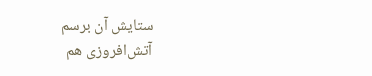ستايش آن برسم آتش‌افروزى هم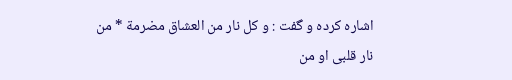اشاره كرده و گفت : و كل نار من العشاق مضرمة * من نار قلبى او من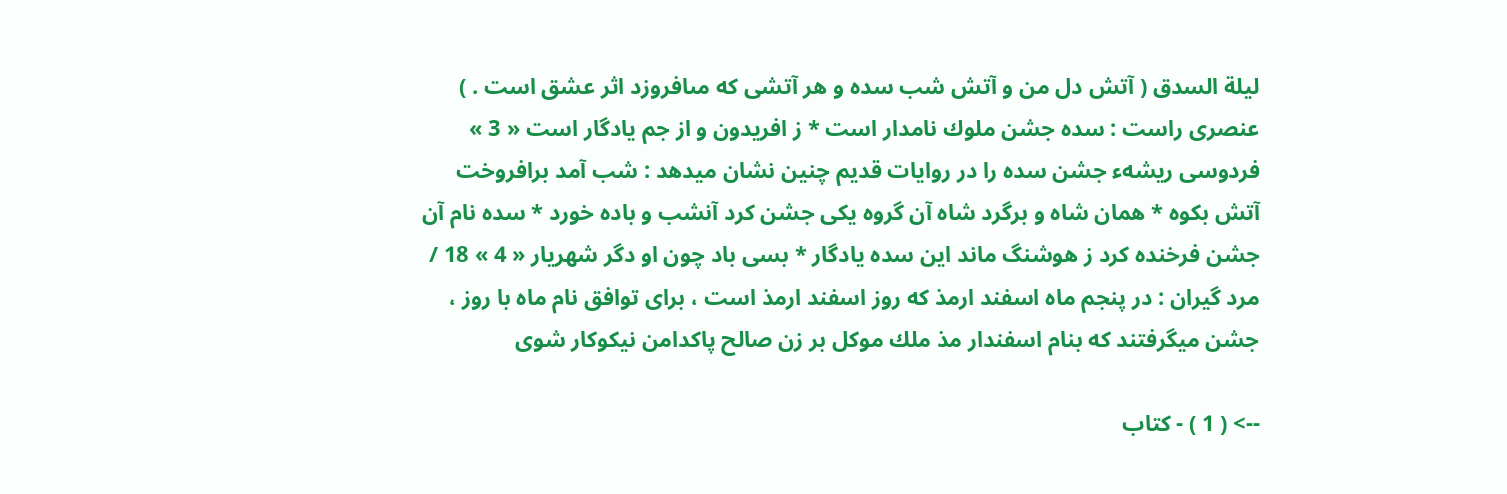ليلة السدق ( آتش دل من و آتش شب سده و هر آتشى كه مىافروزد اثر عشق است . ) عنصرى راست : سده جشن ملوك نامدار است * ز افريدون و از جم يادگار است « 3 » فردوسى ريشهء جشن سده را در روايات قديم چنين نشان ميدهد : شب آمد برافروخت آتش بكوه * همان شاه و برگرد شاه آن گروه يكى جشن كرد آنشب و باده خورد * سده نام آن جشن فرخنده كرد ز هوشنگ ماند اين سده يادگار * بسى باد چون او دگر شهريار « 4 » 18 / مرد گيران : در پنجم ماه اسفند ارمذ كه روز اسفند ارمذ است ، براى توافق نام ماه با روز ، جشن ميگرفتند كه بنام اسفندار مذ ملك موكل بر زن صالح پاكدامن نيكوكار شوى

--> ( 1 ) - كتاب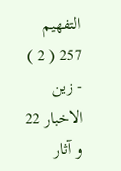التفهيم 257 ( 2 ) - زين الاخبار 22 و آثار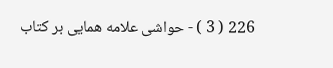226 ( 3 ) - حواشى علامه همايى بر كتاب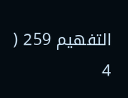التفهيم 259 ( 4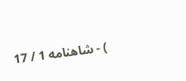) - شاهنامه 1 / 17